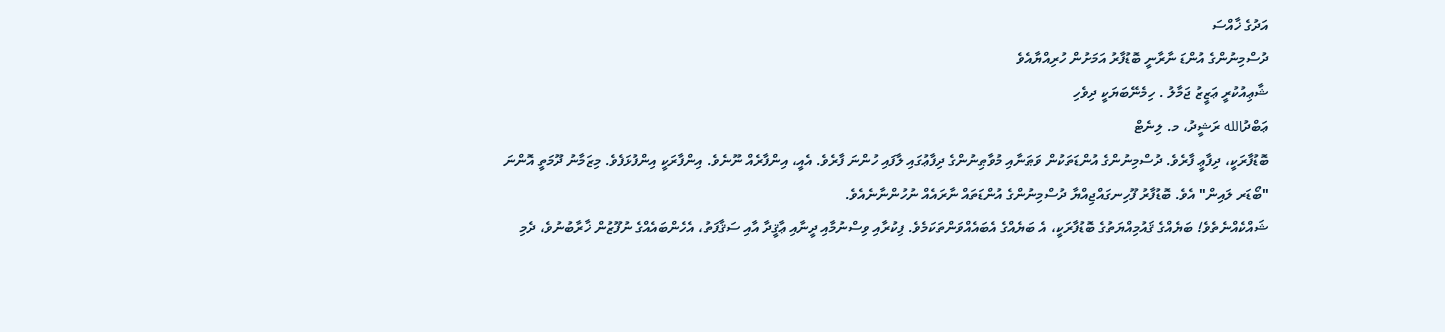އަދުގެ ޚާއްސަ
ދުސްމިނުންގެ އުންޑަ ނާރާނީ ބޮޑުފާރު އަމަށުން ހުރިއްޔާއެވެ
ޝާޢިއުކުރީ ޢަޒީޒު ޖަމާލު . ހިމެނޭބަޔަކީ ދިވެހި
ޢަބްދުالله ރަޝީދު، މ. ލިނެޓް
ބޮޑުފާރަކީ، ދިފާޢީ ފާރެވެ. ދުސްމިނުންގެ އުންޑަތަކުން ވަޠަނާއި މުވާޠިނުންގެ ދިފާޢުގައި ލާފައި ހުންނަ ފާރެވެ. އެއީ، އިންފާރެއް ނޫނެވެ. އިންފާރަކީ އިންފުޅަފެވެ. މިޒަމާނު ދޫމަތީ އޮންނަ "ބޯޑަރ ލައިން" އެވެ. ބޮޑުފާރު ފޫހިނގައްޖިއްޔާ ދުސްމިނުންގެ އުންޑަތައް ނާރައެއް ނުހުންނާނެއެވެ.
ޝައްކެއްނެތެވެ! ބަޔެއްގެ ޤައުމިއްޔަތުގެ ބޮޑުފާރަކީ، އެ ބަޔެއްގެ އެބައެއްވަންތަކަމެވެ. ފިކުރާއި ވިސްނުމާއި ދީނާއި ޢާޤީދާ އާއި ސަޤާފަތު، އެހެންބައެއްގެ ނުފޫޒުން ޚާރާބުނުވެ، ދެމި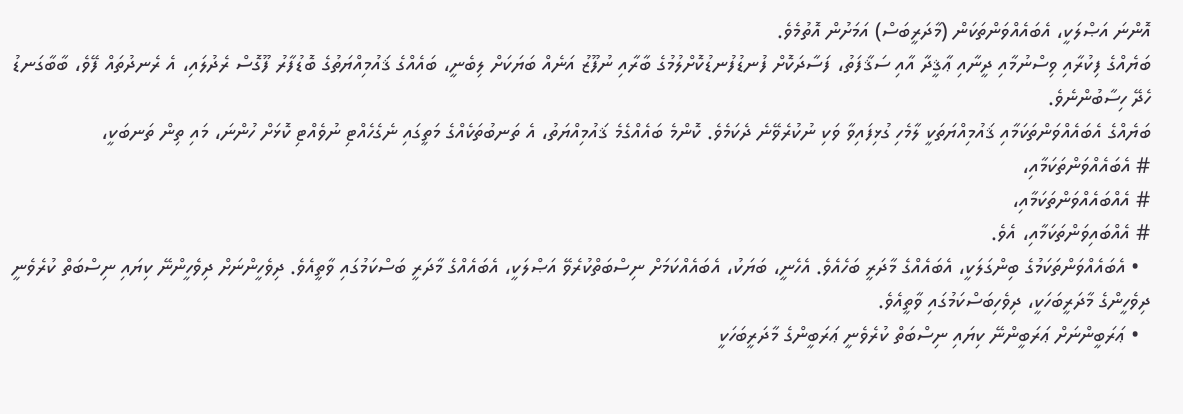އޮންނަ އަޞްލަކީ، އެބައެއްވަންތަކަން (މާދަރީބަސް) އަމަށުން އޮތުމެވެ.
ބަޔެއްގެ ފިކުރާއި ވިސްނުމާއި ދީނާއި ޢާޤީދާ އާއި ސަޤާފަތު، ފަސާދަކޮށް ފުނޑުފުނޑުކޮށްލުމުގެ ބާރާއި ނުފޫޒު އަނެއް ބަޔަކަށް ލިބެނީ، ބައެއްގެ ޤައުމިއްޔަތުގެ ބޮޑުފާރު ފޫގޮސް ރެދުލައި، އެ ރެނދުތައް ފޭވެ، ބާބާގަނޑު ހެދޭ ހިސާބުންނެވެ.
ބަޔެއްގެ އެބައެއްވަންތަކަމާއި ޤައުމިއްޔަތަކީ ލާމެހި ގުޅިފައިވާ ވަކި ނުކުރެވޭނެ ދެކަމެވެ. ކޮންމެ ބައެއްގެމެ ޤައުމިއްޔަތު، އެ ތަނބުތަކެއްގެ މަތީގައި ނެގެހެއްޓި ނުވެއްޓި ކޮޅަށް ހުންނަ، މައި ތިން ތަނބަކީ،
# އެބައެއްވަންތަކަމާއި،
# އެއްބައެއްވަންތަކަމާއި،
# އެއްބައިވަންތަކަމާއި، އެވެ.
  • އެބައެއްވަންތަކަމުގެ ބިންގަލަކީ، އެބައެއްގެ މާދަރީ ބަހެއެވެ. އެހެނީ، ބަޔަކު، އެބައެއްކަމަށް ނިސްބަތްކުރެވޭ އަޞްލަކީ، އެބައެއްގެ މާދަރީ ބަސްކަމުގައި ވާތީއެވެ. ދިވެހީންނަށް ދިވެހީންނޭ ކިޔައި ނިސްބަތް ކުރެވެނީ ދިވެހީންގެ މާދަރީބަހަކީ، ދިވެހިބަސްކަމުގައި ވާތީއެވެ.
  • ޢަރަބީންނަށް ޢަރަބީންނޭ ކިޔައި ނިސްބަތް ކުރެވެނީ ޢަރަބީންގެ މާދަރީބަހަކީ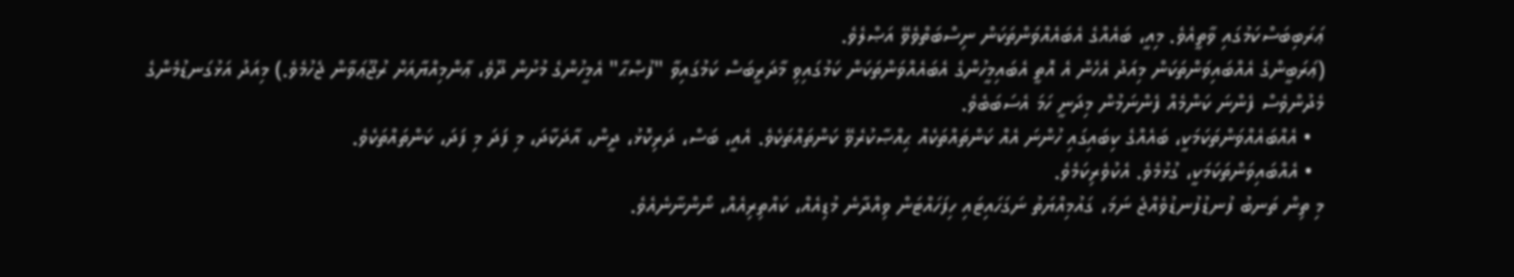ޢަރަބިބަސްކަމުގައި ވާތީއެވެ. މިއީ، ބައެއްގެ އެބައެއްވަންތަކަން ނިސްބަތްވެވޭ އަޞްލެވެ.
(ޢަރަބީންގެ އެއްބައިވަންތަކަން މިއަދު އެހެން އެ އޮތީ އެބައިމީހުންގެ އެބައެއްވަންތަކަން ކަމުގައިވި މާދަރީބަސް ކަމުގައިވާ "ފުޞްޙާ" އެމީހުންގެ މުށުން ދޫވެ، ޢާންމިއްޔާއަށް ރުޖޫޢަވާން ޖެހުމެވެ.) މިއަދު އަޅުގަނޑުމެންގެ މެދުންވެސް ފެންނަ ކަންމެއް ފެންނަމުން މިދަނީ ހަމަ އެސަބަބެވެ.
  • އެއްބައެއްވަންތަކަމަކީ، ބައެއްގެ ކިބައިގައި ހުންނަ އެއް ކަންތައްތަކެއް ޙިއްޞާކުރެވޭ ކަންތައްތަކެވެ. އެއީ، ބަސް، ދަރިކޮޅު، ދީން، އާދަކާދަ، މި ފަދަ މި ފަދަ، ކަންތައްތަކެވެ.
  • އެއްބައިވަންތަކަމަކީ، ގުޅުމެވެ. އެކުވެރިކަމެވެ.
މި ތިން ތަނބު ފުނޑުފުނޑުވެއްޖެ ނަމަ، ގައުމިއްޔަތު ނަގަހައިޓައި ހިފަހައްޓަން ވިއްދާނެ މުޑިއެއް، ކައްތިރިއެއް، ނޯންނާނެއެވެ.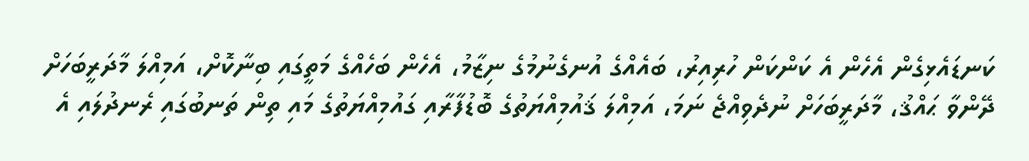ކަނޑައެޅިގެން އެހެން އެ ކަންކަން ހުރިއިރު، ބައެއްގެ އުނގެނުމުގެ ނިޒާމު، އެހެން ބަހެއްގެ މަތީގައި ބިނާކޮށް، އަމިއްލަ މާދަރީބަހަށް ދޭންވާ ޙައްޤު، މާދަރީބަހަށް ނުދެވިއްޖެ ނަމަ، އަމިއްލަ ޤައުމިއްޔަތުގެ ބޮޑުފާރާއި ގައުމިއްޔަތުގެ މައި ތިން ތަނބުގައި ރެނދުލައި އެ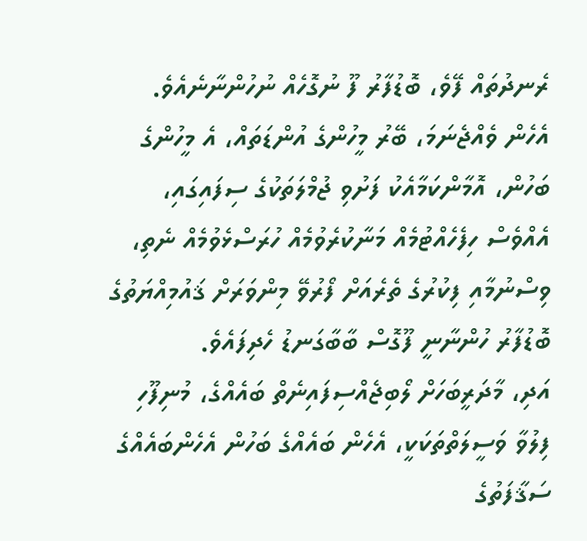ރެނދުތައް ފޭވެ، ބޮޑުފާރު ފޫ ނުގޮހެއް ނުހުންނާނެއެވެ.
އެހެން ވެއްޖެނަމަ، ބޭރު މީހުންގެ އުންޑަތައް، އެ މީހުންގެ ބަހުން، އޮމާންކަމާއެކު ފަށުވި ޖުމްލަތަކުގެ ސިފައިގައި، އެއްވެސް ހިފެހެއްޓުމެއް މަނާކުރެވުމެއް ހުރަސްޅެވުމެއް ނެތި، ވިސްނުމާއި ފިކުރުގެ ތެރެއަށް ފޯރުވޭ މިންވަރަށް ޤައުމިއްޔަތުގެ ބޮޑުފާރު ހުންނާނީ ފޫގޮސް ބާބާގަނޑު ހެދިފައެވެ.
އަދި، މާދަރީބަހަށް ލޯބިޖެއްސިފައިނެތް ބައެއްގެ، މުނިފޫހި ފިލުވާ ވަސީލަތްތަކަކީ، އެހެން ބައެއްގެ ބަހުން އެހެންބައެއްގެ ސަޤާފަތުގެ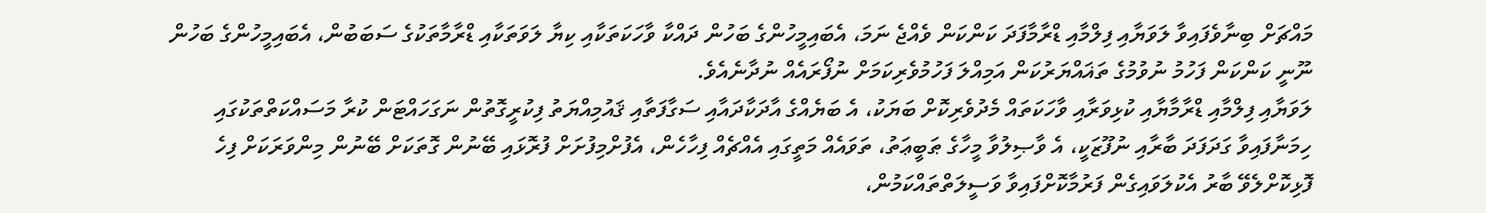މައްޗަށް ބިނާވެފައިވާ ލަވަޔާއި ފިލްމާއި ޑްރާމާފަދަ ކަންކަން ވެއްޖެ ނަމަ، އެބައިމީހުންގެ ބަހުން ދައްކާ ވާހަކަތަކާއި ކިޔާ ލަވަތަކާއި ޑްރާމާތަކުގެ ސަބަބުން، އެބައިމީހުންގެ ބަހުން ނޫނީ ކަންކަން ފަހުމު ނުވުމުގެ ތަޣައްޔަރުކަން އަމިއްލަ ފަހުމުވެރިކަމަށް ނުފޯރައެއް ނުދާނެއެވެ.
ލަވަޔާއި ފިލްމާއި ޑްރާމާޔާއި ކުޅިވަރާއި ވާހަކަތައް މެދުވެރިކޮށް ބަޔަކު، އެ ބަޔެއްގެ އާދަކާދައާއި ސަގާފަތާއި ޤައުމިއްޔަތު ފިކުރީގޮތުން ނަގަހައްޓަން ކުރާ މަސައްކަތްތަކުގައި ހިމަނާފައިވާ ގަދަފަދަ ބާރާއި ނުފޫޒަކީ، އެ ވާޞިލުވާ މީހާގެ ޠަބީޢަތު، ތަވައެއް މަތީގައި އެއްޗެއް ފިހާހެން، އެފުށްމިފުށަށް ފުރޮޅައި ބޭނުން ގޮތަކަށް ބޭނުން މިންވަރަކަށް ފިހެ ފޮޅިކޮށްލެވޭ ބާރު އެކުލަވައިގެން ފަރުމާކޮށްފައިވާ ވަސީލަތްތައްކަމުން،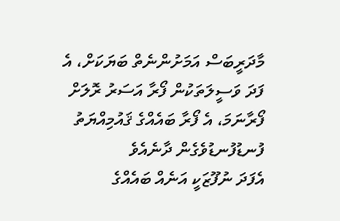މާދަރީބަސް އަމަށުންނެތް ބަޔަކަށް، އެ ފަދަ ވަސީލަތަކުން ފޯރާ އަސަރު ރޮލަށް ފޯރާނަމަ، އެ ފޯރާ ބައެއްގެ ޤައުމިއްޔަތު ފުނޑުފުނޑުވެގެން ދާނެއެވެ
އެފަދަ ނުފޫޒަކީ އަނެއް ބައެއްގެ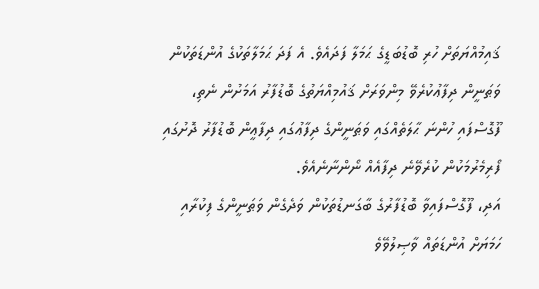ޤައިމުއްޔަތަށް ހުރި ބޮޑުބަޑީގެ ޙަމަލާ ފަދައެވެ. އެ ފަދަ ޙަމަލާތަކުގެ އުންޑަތަކުން ވަޠަނީން ދިފާޢުކުރެވޭ މިންވަރަށް ޤައުމިއްޔަތުގެ ބޮޑުފާރު އަމަށުން ނެތި، ފޫގޮސްފައި ހުންނަ ޙާލަތެއްގައި ވަޠަނީންގެ ދިފާޢުގައި ދިފާޢީން ބޮޑުފާރު ދޮށުގައި ފޯރިމެރުމަކުން ކުރެވޭނެ ދިފާއެއް ނޯންނާނެއެވެ.
އަދި، ފޫގޮސްފައިވާ ބޮޑުފާރުގެ ބާގަނޑުތަކުން ވަދެގެން ވަޠަނީންގެ ފިކުރާއި ހަމަޔަށް އުންޑަތައް ވާޞިލުވޭވެ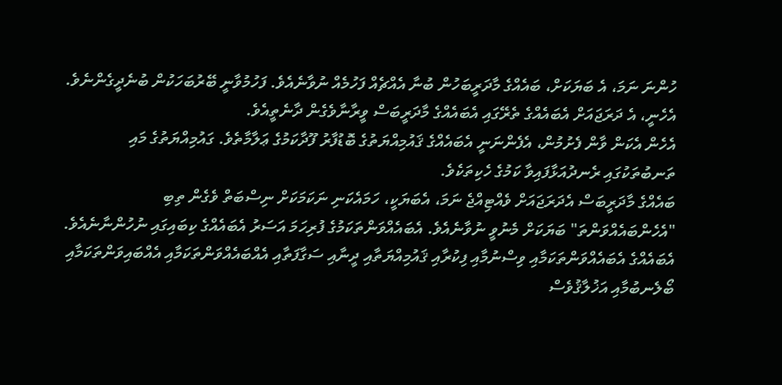ހުންނަ ނަމަ، އެ ބަޔަކަށް، ބައެއްގެ މާދަރީބަހުން ބުނާ އެއްޗެއް ފަހުމެއް ނުވާނެއެވެ. ފަހުމުވާނީ ބޭރުބަހަކުން ބުނެދީގެންނެވެ. އެހެނީ، އެ ދަރަޖައަށް އެބައެއްގެ ތެރޭގައި އެބައެއްގެ މާދަރީބަސް ވީރާނާވެގެން ދާނެތީއެވެ.
އެހެން އެކަން ވާން ފެށުމުން، އެފެންނަނީ އެބައެއްގެ ޤައުމިއްޔަތުގެ ބޮޑުފާރު ފޫދާކަމުގެ ޢަލާމާތެވެ. ގައުމިއްޔަތުގެ މައި ތަނބުތަކުގައި ރެނދުއަޅާފައިވާ ކަމުގެ ހެކިތަކެވެ.
ބައެއްގެ މާދަރީބަސް އެދަރަޖައަށް ވެއްޓިއްޖެ ނަމަ، އެބަޔަކީ، ހަމައެކަނި ނަކަމަކަށް ނިސްބަތް ވެގެން ތިބި "އެހެންބައެއްވަންތަ" ބަޔަކަށް މެނުވީ ނުވާނެއެވެ. އެބައެއްވަންތަކަމުގެ ފުރިހަމަ އަސަރު އެބައެއްގެ ކިބައިގައި ނުހުންނާނެއެވެ. އެބައެއްގެ އެބައެއްވަންތަކަމާއި ވިސްނުމާއި ފިކުރާއި ޤައުމިއްޔަތާއި ދީނާއި ސަގާފަތާއި އެއްބައެއްވަންތަކަމާއި އެއްބައިވަންތަކަމާއި ބޯލެނބުމާއި އަޚުލާޤުވެސް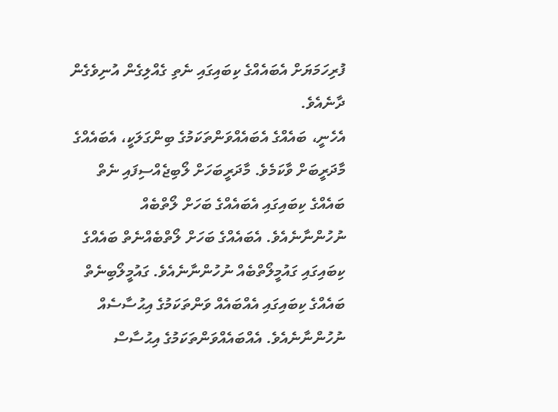ފުރިހަމަޔަށް އެބައެއްގެ ކިބައިގައި ނެތި ގެއްލިގެން އުނިވެގެން ދާނެއެވެ.
އެހެނީ، ބައެއްގެ އެބައެއްވަންތަކަމުގެ ބިންގަލަކީ، އެބައެއްގެ މާދަރީބަށް ވާކަމެވެ. މާދަރީބަހަށް ލޯބިޖެއްސިފައި ނެތް ބައެއްގެ ކިބައިގައި އެބައެއްގެ ބަހަށް ލޯތްބެއް ނުހުންނާނެއެވެ. އެބައެއްގެ ބަހަށް ލޯތްބެއްނެތް ބައެއްގެ ކިބައިގައި ގައުމީލޯތްބެއް ނުހުންނާނެއެވެ. ގައުމީލޯބިނެތް ބައެއްގެ ކިބައިގައި އެއްބައެއް ވަންތަކަމުގެ އިޙުސާސެއް ނުހުންނާނެއެވެ. އެއްބައެއްވަންތަކަމުގެ އިޙުސާސް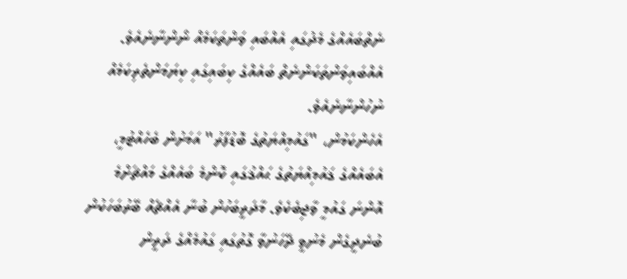ނެތްބައެއްގެ މެދުގައި އެއްބައި ވަންތަކަމެއް ނޯންނާނެއެވެ. އެއްބައިވަންތަކަންނެތް ބައެއްގެ ކިބައިގައި ކިޔަމަންތެރިކަމެއް ނުހުންނާނެއެވެ.
އެހެންކަމުން، "ގައުމިއްޔަތުގެ ބޮޑުފާރު" އަމަށުން ބެހެއްޓުމީ، އެބައެއްގެ ޤައުމިއްޔަތުގެ ޙައްޤުގައި ކޮންމެ ބައެއްގެ މައްޗަށްމެ އޮންނަ ގައުމީ ވާޖިބެކެވެ. މާދަރީބަހުން ބުނާ އެއްޗެއް ބޭރުބަހަކުން ބުނެދީގެން މެނުވީ ދޭހަނުވާ ގޮތުގައި ގައުމެއްގެ ދަރީން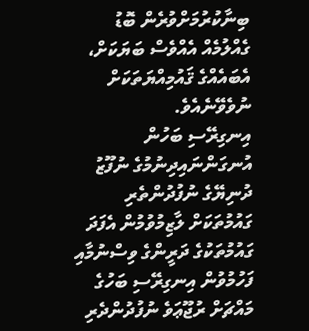ބިނާކުރުމަށްވުރެން ބޮޑު ގެއްލުމެއް އެއްވެސް ބަޔަކަށް، އެބައެއްގެ ޤައުމިއްޔަތަކަށް ނުވެވޭނެއެވެ.
އިނގިރޭސި ބަހުން އުނގަންނައިދިނުމުގެ ނުފޫޒު ދުނިޔޭގެ ނުފުދުންތެރި ގައުމުތަކަށް ލާޒިމުވުމުން އެފަދަ ގައުމުތަކުގެ ދަރީންގެ ވިސްނުމާއި ފަހުމުވުން އިނގިރޭސި ބަހުގެ މައްޗަށް ރުޖޫޢަވެ ނުފުދުންދެރި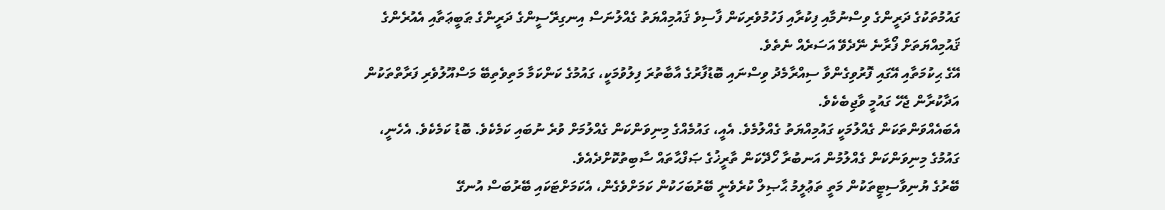ގައުމުތަކުގެ ދަރީންގެ ވިސްނުމާއި ފިކުރާއި ފަހުމުވެރިކަން ފާސިވެ ޤައުމިއްޔަތު ގެއްލުނަސް އިނގިރޭސީންގެ ދަރީންގެ ޠަބީޢަތާއި އެއުރެންގެ ޤައުމިއްޔަތަށް ފޯރާނެ ނޭދެވޭ އަސަރެއް ނެތެވެ.
އޭގެ ޙިކުމަތާއި އޭގައި ފޮރުވިގެންވާ ސިއްރާމެދު ވިސްނައި ބޮޑުފާރުގެ އާބާތުރަ ފިލުވުމަކީ، ގައުމުގެ ކަންކަމާ މަތިވެތިބޭ މަސްއޫލުވެރި ފަރާތްތަކުން އަދާކުރާން ޖެހޭ ގައުމީ ވާޖިބެކެވެ.
އެބައެއްވަންތަކަން ގެއްލުމަކީ ގައުމިއްޔަތު ގެއްލުމެވެ. އެއީ، ގައުމެއްގެ މިނިވަންކަން ގެއްލުމަށް ވުރެ ނުބައި ކަމެކެވެ. ބޮޑު ކަމެކެވެ. އެހެނީ، ގައުމުގެ މިނިވަންކަން ގެއްލުމުން އަނބުރާ ހޯދޭކަން ތާރީޚުގެ ޞަފްޙާތައް ސާބިތުކޮށްދެއެވެ.
ބޭރުގެ ޔުނިވާސިޓީތަކުން މަތީ ތަޢުލީމު ޙާޞިލް ކުރެވެނީ ބޭރުބަހަކުން ކަމަށްވެގެން، އެކަމަށްޓަކައި ބޭރުބަސް އުނގޭ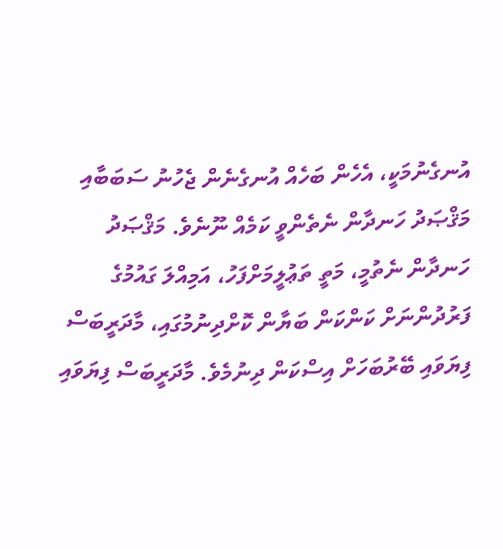އުނގެނުމަކީ، އެހެން ބަހެއް އުނގެނެން ޖެހުނު ސަބަބާއި މަޤްޞަދު ހަނދާން ނެތެންވީ ކަމެއް ނޫނެވެ. މަޤްޞަދު ހަނދާން ނެތުމީ، މަތީ ތަޢުލީމަށްފަހު، އަމިއްލަ ގައުމުގެ ފަރުދުންނަށް ކަންކަން ބަޔާން ކޮށްދިނުމުގައި، މާދަރީބަސް ފިޔަވައި ބޭރުބަހަށް އިސްކަން ދިނުމެވެ. މާދަރީބަސް ފިޔަވައި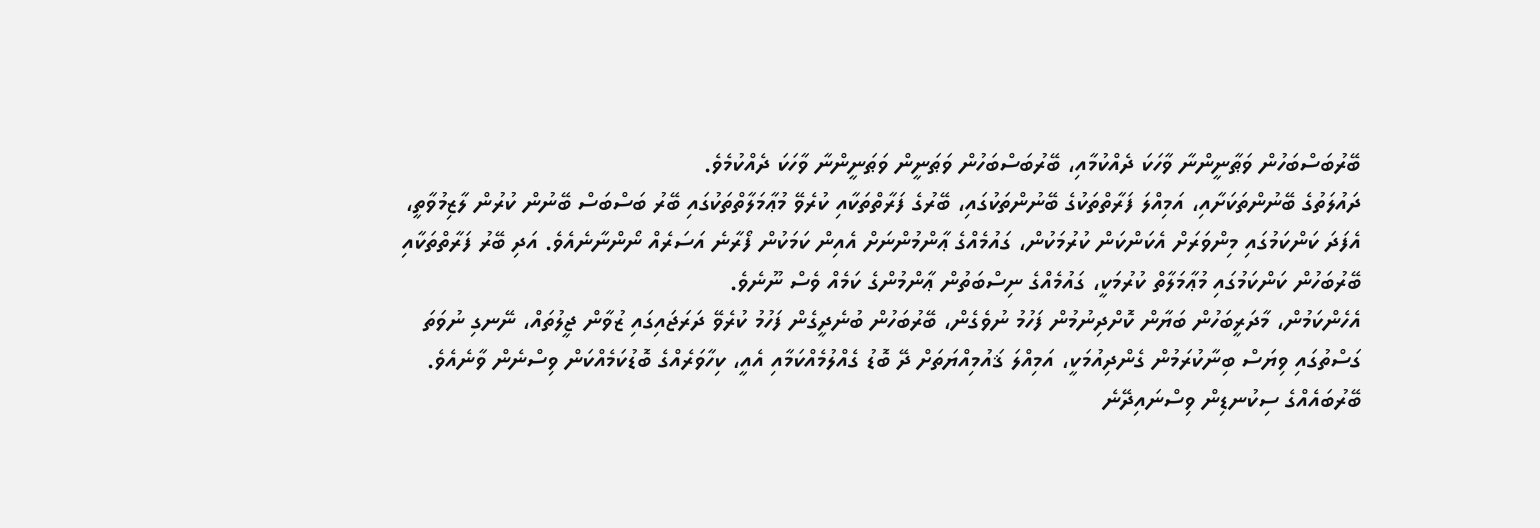ބޭރުބަސްބަހުން ވަޠާނީންނާ ވާހަކަ ދެއްކުމާއި، ބޭރުބަސްބަހުން ވަޠަނީން ވަޠަނީންނާ ވާހަކަ ދެއްކުމެވެ.
ދައުލަތުގެ ބޭނުންތަކަށާއި، އަމިއްލަ ފަރާތްތަކުގެ ބޭނުންތަކުގައި، ބޭރުގެ ފަރާތްތަކާއި ކުރެވޭ މުޢާމަލާތްތަކުގައި ބޭރު ބަސްބަސް ބޭނުން ކުރުން ލާޒިމުވާތީ، އެފަދަ ކަންކަމުގައި މިންވަރަށް އެކަންކަން ކުރުމަކުން، ގައުމެއްގެ ޢާންމުންނަށް އެއިން ކަމަކުން ފޯރާނެ އަސަރެއް ނޯންނާނެއެވެ. އަދި ބޭރު ފަރާތްތަކާއި ބޭރުބަހުން ކަންކަމުގައި މުޢާމަލާތް ކުރުމަކީ، ގައުމެއްގެ ނިސްބަތުން ޢާންމުންގެ ކަމެއް ވެސް ނޫނެވެ.
އެހެންކަމުން، މާދަރީބަހުން ބަޔާން ކޮށްދިނުމުން ފަހުމު ނުވެގެން، ބޭރުބަހުން ބުނެދީގެން ފަހުމު ކުރެވޭ ދަރަޖައިގައި ޒުވާން ޖީލުތައް، ނޭނގި ނުވަތަ ގަސްތުގައި ވިޔަސް ބިނާކުރަމުން ގެންދިއުމަކީ، އަމިއްލަ ޤައުމިއްޔަތަށް ދޭ ބޮޑު ގެއްލުމެއްކަމާއި އެއީ، ކިހާވަރެއްގެ ބޮޑުކަމެއްކަން ވިސްނެން ވާނެއެވެ.
ބޭރުބައެއްގެ ސިކުނޑިން ވިސްނައިދޭނެ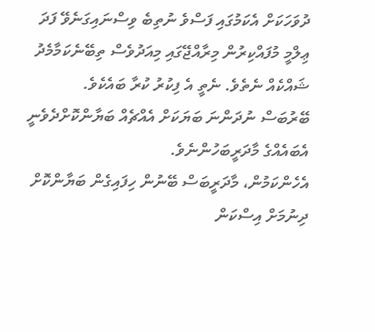ދުވަހަކަށް އެކަމުގައި ފަސްވެ ނުތިބެ ވިސްނައިގަނެވޭ ފަދަ ޢިލްމީ މުފައްކިރުން މިރާއްޖޭގައި މިއަދުވެސް ތިބޭނެކަމާމެދު ޝައްކެއް ނެތެވެ. ނެތީ އެ ފިކުރު ކުރާ ބައެކެވެ.
ބޭރުބަސް ނުދަންނަ ބަޔަކަށް އެއްޗެއް ބަޔާންކޮށްދެވެނީ އެބައެއްގެ މާދަރީބަހުންނެވެ.
އެހެންކަމުން، މާދަރީބަސް ބޭނުން ހިފައިގެން ބަޔާންކޮށް ދިނުމަށް އިސްކަން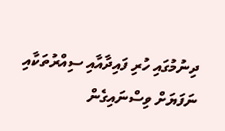ދިނުމުގައި ހުރި ފައިދާއާއި ސިއްރުތަކާއި ނަފަޔަށް ވިސްނައިގެން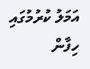އަމަލު ކުރުމުގައި ހިފާން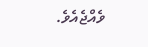ވެއްޖެއެވެ.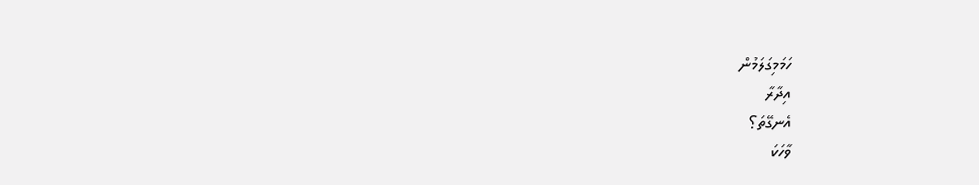ހަމަމިގަލަމުން
އިދާރާ
އެނގޭތަ؟
ވާހަކަ